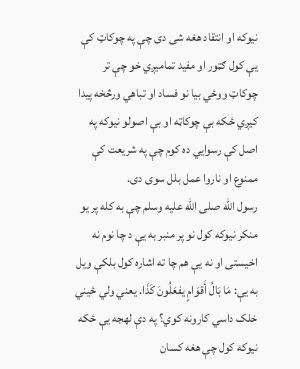نيوکه او انتقاد هغه شی دی چې په چوکاټ کې يې کول ګټور او مفيد تماميږي خو چې تر چوکاټ ووځي بيا نو فساد او تباهي ورڅخه پيدا کيږي ځکه بې چوکاټه او بې اصولو نيوکه په اصل کې رسوايي ده کوم چې په شريعت کې ممنوع او ناروا عمل بلل سوی دی.
رسول الله صلی الله عليه وسلم چې به کله پر يو منکر نيوکه کول نو پر منبر به يې د چا نوم نه اخيستی او نه يې هم چا ته اشاره کول بلکې ويل به يې: مَا بَالُ أَقوَامٍ يفعَلُونَ کَذَا. يعني ولي ځيني خلک داسي کارونه کوي؟ په دې لهجه يې ځکه نيوکه کول چې هغه کسان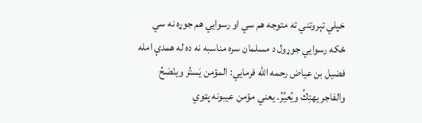خپلي تېروتني ته متوجه هم سي او رسوايي هم جوړه نه سي ځکه رسوايي جوړول د مسلمان سره مناسبه نه ده له همدې امله فضيل بن عياض رحمه الله فرمايي: المؤمن يَستُر وينْصَحُ والفاجر يهتِكُ ويُعيِّرُ. يعني مؤمن عيبونه پټوي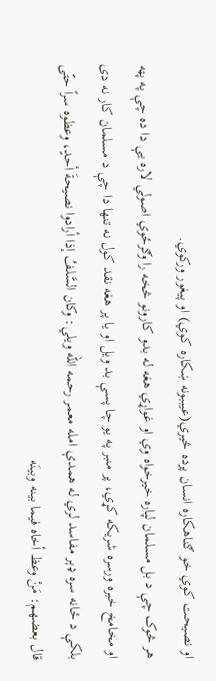او نصيحت کوي خو ګناهکاره انسان پرده څيري(عيببونه ښکاره کوي) او پيغور ورکوي.
هر څوک چې د بل مسلمان لپاره خيرخواه وي او غواړي هغه له بدو کارونو څخه را وګرځوي اصولي لاره يې دا ده چې په پټه او مخامخ خبره ورسره شريکه کړي، پر منبر په يو چا پسې بد ويل او يا پر هغه نقد کول نه تنها دا چې د مسلمان کار نه دی بلکې د ځانه سره ډېر مفاسد لري له همدې امله معمر رحمه الله ويلي: وكان السَّلفُ إذا أرادوا نصيحةَ أحدٍ، وعظوه سراً حتّى قال بعضهم: مَنْ وعظ أخاه فيما بينه وبينَه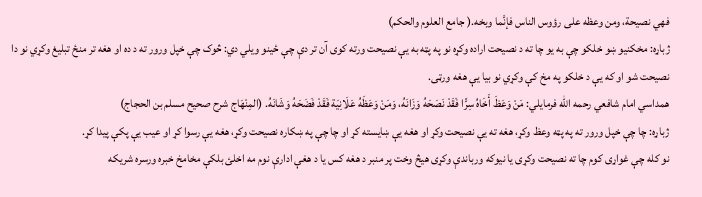فهي نصيحة، ومن وعظه على رؤوس الناس فإنَّما وبخه.( جامع العلوم والحكم)
ژباړه: مخکنيو ښو خلکو چې به يو چا ته د نصيحت اراده وکړه نو په پټه به يې نصيحت ورته کوی آن تر دې چې ځينو ويلي دي: څوک چې خپل ورور ته د ده او هغه تر منځ تبليغ وکړي نو دا نصيحت شو او که يې د خلکو په مخ کې وکړي نو بيا يې هغه ورټی.
همداسي امام شافعي رحمه الله فرمايلي: مَنْ وَعَظَ أَخَاهُ سِرًّا فَقَدْ نَصَحَهُ وَزَانَهُ، وَمَنْ وَعَظَهُ عَلَانِيَة فَقَدْ فَضَحَهُ وَشَانَهُ. (المِنْهَاج شرح صحيح مسلم بن الحجاج)
ژباړه: چا چې خپل ورور ته په پټه وعظ وکړ، هغه ته يې نصيحت وکړ او هغه يې ښايسته کړ او چا چې په ښکاره نصيحت وکړ، هغه يې رسوا کړ او عيب يې پکې پيدا کړ.
نو کله چې غواړی کوم چا ته نصيحت وکړی يا نيوکه ورباندې وکړی هيڅ وخت پر منبر د هغه کس يا د هغې ادارې نوم مه اخلئ بلکې مخامخ خبره ورسره شريکه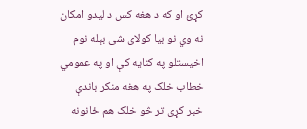کړئ او که د هغه کس د ليدو امکان نه وي نو بيا کولای شی بېله نوم اخيستلو په کنايه کې او په عمومي خطاب خلک په هغه منکر باندې خبر کړی تر څو خلک هم ځانونه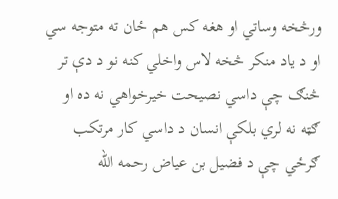ورڅخه وساتي او هغه کس هم ځان ته متوجه سي او د ياد منکر څخه لاس واخلي کنه نو د دې تر څنګ چې داسي نصيحت خيرخواهي نه ده او ګټه نه لري بلکې انسان د داسي کار مرتکب ګرځي چې د فضيل بن عياض رحمه الله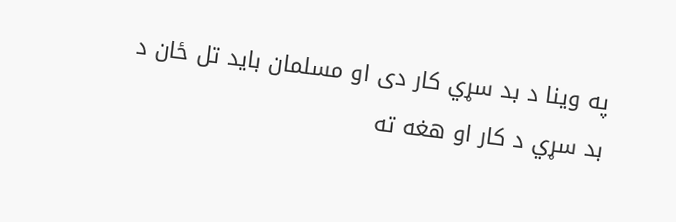په وينا د بد سړي کار دی او مسلمان بايد تل ځان د بد سړي د کار او هغه ته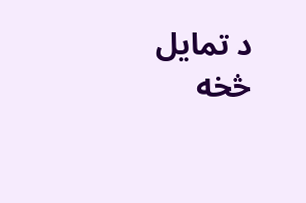د تمايل څخه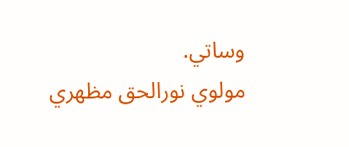وساتي.
مولوي نورالحق مظهري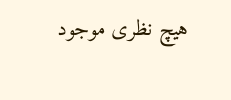هیچ نظری موجود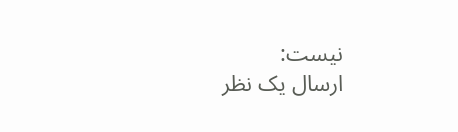نیست:
ارسال یک نظر